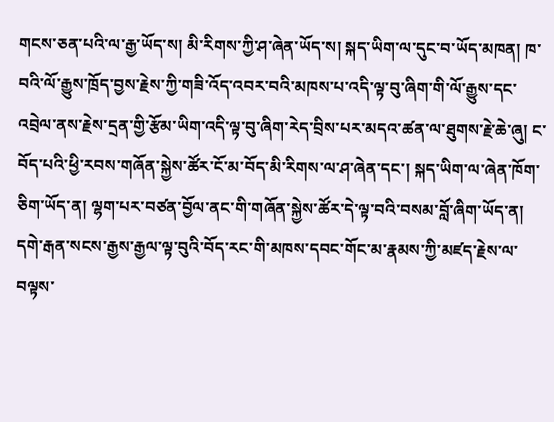གངས་ཅན་པའི་ལ་རྒྱ་ཡོད་ས། མི་རིགས་ཀྱི་ཤ་ཞེན་ཡོད་ས། སྐད་ཡིག་ལ་དུང་བ་ཡོད་མཁན། ཁ་བའི་ལོ་རྒྱུས་ཁྲོད་བྱས་རྗེས་ཀྱི་གཟི་འོད་འབར་བའི་མཁས་པ་འདི་ལྟ་བུ་ཞིག་གི་ལོ་རྒྱུས་དང་འབྲེལ་ནས་རྗེས་དྲན་གྱི་རྩོམ་ཡིག་འདི་ལྟ་བུ་ཞིག་རེད་བྲིས་པར་མདའ་ཚན་ལ་ཐུགས་རྗེ་ཆེ་ཞུ། ང་བོད་པའི་ཕྱི་རབས་གཞོན་སྐྱེས་ཚོར་ངོ་མ་བོད་མི་རིགས་ལ་ཤ་ཞེན་དང་། སྐད་ཡིག་ལ་ཞེན་ཁོག་ཅིག་ཡོད་ན། ལྷག་པར་བཙན་བྱོལ་ནང་གི་གཞོན་སྐྱེས་ཚོར་དེ་ལྟ་བའི་བསམ་བློ་ཞིག་ཡོད་ན། དགེ་རྒན་སངས་རྒྱས་རྒྱལ་ལྟ་བུའི་བོད་རང་གི་མཁས་དབང་གོང་མ་རྣམས་ཀྱི་མཛད་རྗེས་ལ་བལྟས་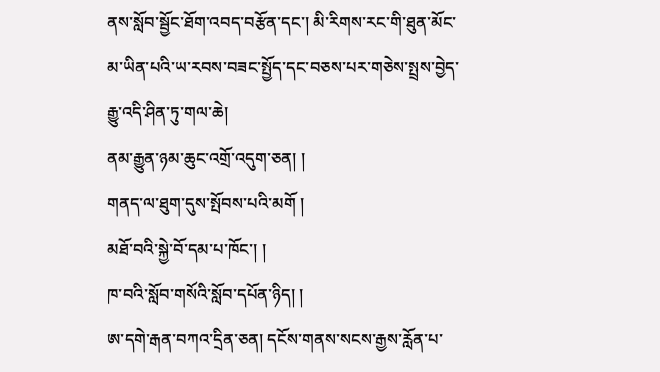ནས་སློབ་སྦྱོང་ཐོག་འབད་བརྩོན་དང་། མི་རིགས་རང་གི་ཐུན་མོང་མ་ཡིན་པའི་ཡ་རབས་བཟང་སྤྱོད་དང་བཅས་པར་གཅེས་སྤྲས་བྱེད་རྒྱུ་འདི་ཤིན་ཏུ་གལ་ཆེ།
ནམ་རྒྱུན་ཉམ་ཆུང་འགྲོ་འདུག་ཅན། །
གནད་ལ་ཐུག་དུས་སྤོབས་པའི་མགོ །
མཐོ་བའི་སྐྱེ་བོ་དམ་པ་ཁོང་། །
ཁ་བའི་སློབ་གསོའི་སློབ་དཔོན་ཉིད། །
ཨ་དགེ་རྒན་བཀའ་དྲིན་ཅན། དངོས་གནས་སངས་རྒྱས་རློན་པ་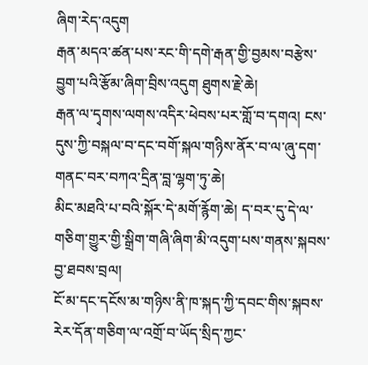ཞིག་རེད་འདུག
རྒན་མདའ་ཚན་པས་རང་གི་དགེ་རྒན་གྱི་བྱམས་བརྩེས་བྱུག་པའི་རྩོམ་ཞིག་བྲིས་འདུག ཐུགས་རྗེ་ཆེ།
རྒན་ལ་དྭགས་ལགས་འདིར་ཕེབས་པར་གློ་བ་དགའ། ངས་དུས་ཀྱི་བསྐལ་བ་དང་བགོ་སྐལ་གཉིས་ནོར་བ་ལ་ཞུ་དག་གནང་བར་བཀའ་དྲིན་བླ་ལྷག་ཏུ་ཆེ།
མིང་མཐའི་པ་བའི་སྐོར་དེ་མགོ་རྙོག་ཆེ། ད་བར་དུ་དེ་ལ་གཅིག་གྱུར་གྱི་སྒྲིག་གཞི་ཞིག་མི་འདུག་པས་གནས་སྐབས་བྱ་ཐབས་བྲལ།
ངོ་མ་དང་དངོས་མ་གཉིས་ནི་ཁ་སྐད་ཀྱི་དབང་གིས་སྐབས་རེར་དོན་གཅིག་ལ་འགྲོ་བ་ཡོད་སྲིད་ཀྱང་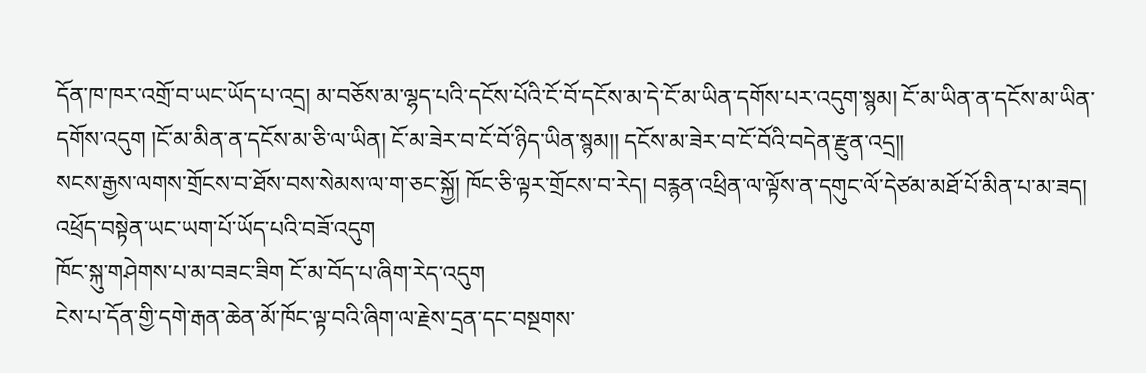དོན་ཁ་ཁར་འགྲོ་བ་ཡང་ཡོད་པ་འདྲ། མ་བཅོས་མ་ལྷད་པའི་དངོས་པོའི་ངོ་བོ་དངོས་མ་དེ་ངོ་མ་ཡིན་དགོས་པར་འདུག་སྙམ། ངོ་མ་ཡིན་ན་དངོས་མ་ཡིན་དགོས་འདུག །ངོ་མ་མིན་ན་དངོས་མ་ཅི་ལ་ཡིན། ངོ་མ་ཟེར་བ་ངོ་བོ་ཉིད་ཡིན་སྙམ།། དངོས་མ་ཟེར་བ་ངོ་བོའི་བདེན་རྫུན་འདྲ།།
སངས་རྒྱས་ལགས་གྲོངས་བ་ཐོས་བས་སེམས་ལ་ག་ཅང་སྐྱོ། ཁོང་ཅི་ལྟར་གྲོངས་བ་རེད། བརྙན་འཕྲིན་ལ་ལྟོས་ན་དགུང་ལོ་དེཙམ་མཐོ་པོ་མིན་པ་མ་ཟད། འཕྲོད་བསྟེན་ཡང་ཡག་པོ་ཡོད་པའི་བཟོ་འདུག
ཁོང་སྐུ་གཤེགས་པ་མ་བཟང་ཟིག ངོ་མ་བོད་པ་ཞིག་རེད་འདུག
ངེས་པ་དོན་གྱི་དགེ་རྒན་ཆེན་མོ་ཁོང་ལྟ་བའི་ཞིག་ལ་རྗེས་དྲན་དང་བསྔགས་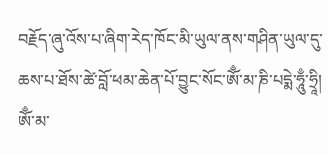བརྗོད་ཞུ་འོས་པ་ཞིག་རེད་ཁོང་མི་ཡུལ་ནས་གཤིན་ཡུལ་དུ་ཆས་པ་ཐོས་ཚེ་བློ་ཕམ་ཆེན་པོ་བྱུང་སོང་ཨོྃ་མ་ཎི་པདྨེ་ཧཱུྃ་ཧྲཱི། ཨོྃ་མ་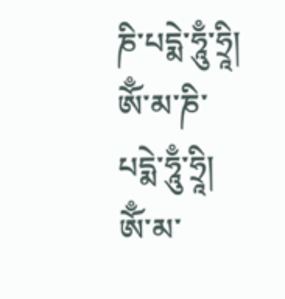ཎི་པདྨེ་ཧཱུྃ་ཧྲཱི། ཨོྃ་མ་ཎི་པདྨེ་ཧཱུྃ་ཧྲཱི། ཨོྃ་མ་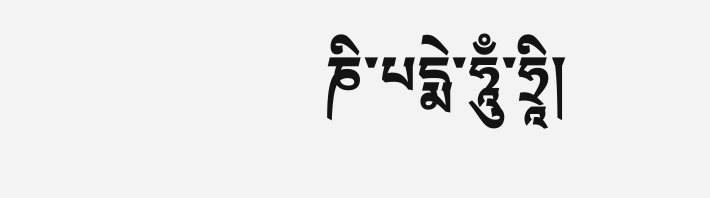ཎི་པདྨེ་ཧཱུྃ་ཧྲཱི།